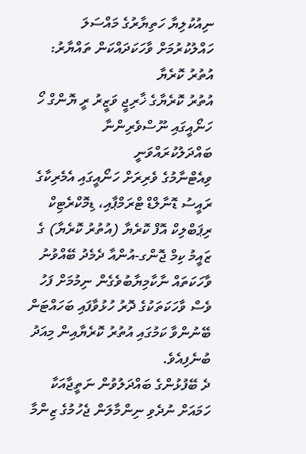ނިއުކުލިޔާ ހަތިޔާރުގެ މައްސަލަ ހައްލުކުރުމަށް ވާހަކަދައްކަން ތައްޔާރު: އުތުރު ކޮރެޔާ
އުތުރު ކޮރެޔާގެ ޚާރިޖީ ވަޒީރު ރީ ޔޮންގް ހޯ ހަނޯއީގައި ނޫސްވެރިންނާ ބައްދަލުކުރައްވަނީ
ވިއެޓްނާމުގެ ވެރިރަށް ހަނޯއީގައި އެމެރިކާގެ ރައީސު ޑޮނާލްޑް ޓްރަމްޕާއި، ޑިމޮކްރެޓިކް ރިޕަބްލިކް އޮފް ކޮރެޔާ (އުތުރު ކޮރެޔާ) ގެ ޒައީމު ކިމް ޖޮންގ-އުންއާ ދެމެދު ބޭއްވުނު ވާހަކަތައް ނާކާމިޔާބުވެގެން ނިމުމަށް ފަހު ވެސް ވާހަކަތަކުގެ ދޮރު ހުޅުވާފައި ބަހައްޓަން ބޭނުންވާ ކަމުގައި އުތުރު ކޮރެޔާއިން މިއަދު ބުނެފިއެވެ.
ދެ ބޭފުޅުންގެ ބައްދަލުވުން ނަތީޖާއަކާ ހަމައަށް ނުދެވި ނިންމާލަން ޖެހުމުގެ ޒިންމާ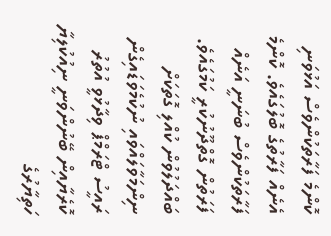ކޮންމެ ފަރާތަކުންވެސް އަޅުވަނި އެނެއް ފަރާތުގެ ބޮލުގައެވެ. ކޮންމެ ފަރާތަކުންވެސް ބުނަނީ އަނެއް ފަރަތުން ގޮތްދޫނުކުރީ ކަމުގައެވެ.
ބައްދަލުވުން ކުއްލި ގޮތަކަށް ނިންމަވާލައްވައި ނުކުމެވަޑައިގެން ރައީސު ޓްރަމްޕް ވިދާޅުވީ އުތުރު ކޮރެޔާއިން ބޭނުންވަނީ ނިއުކުލިޔާ ހަތިޔާރުގެ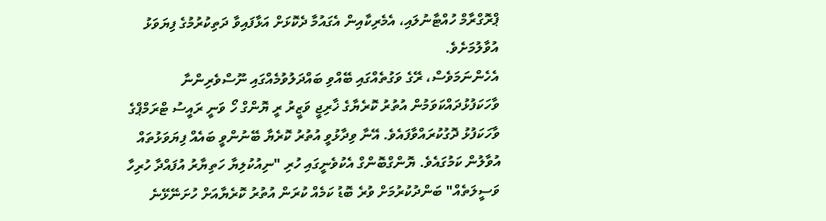ޕްރޮގްރާމް ހުއްޓާނުލައި، އެމެރިކާއިން އެގައުމާ ދެކޮޅަށް އަޅާފައިވާ ދަތިކުރުމުގެ ފިޔަވަޅު އުވާލުމަށެވެ.
އެހެންނަމަވެސް، ރޭގެ ވަގުތެއްގައި ބޭއްވި ބައްދަލުވުމެއްގައި ނޫސްވެރިންނާ ވާހަކަފުޅުދައްކަވަމުން އުތުރު ކޮރެޔާގެ ޚާރިޖީ ވަޒީރު ރީ ޔޮންގް ހޯ ވަނީ ރައީސު ޓްރަމްޕްގެ ވާހަކަފުޅު ދޮގުކުރައްވާފައެވެ. އޭނާ ވިދާޅުވީ އުތުރު ކޮރެޔާ ބޭނުންވީ ބައެއް ފިޔަވަޅުތައް އުވާލުން ކަމުގައެވެ. ޔޮންގްބޮންގް އެކުވެނީގައި ހުރި "ނިއުކުލިޔާ ހަތިޔާރު އުފައްދާ ހުރިހާ ވަސީލަތެއް" ބަންދުކުރުމަށް ވުރެ ބޮޑު ކަމެއް ކުރަން އުތުރު ކޮރެޔާއަށް ހުށަނޭޅޭނެ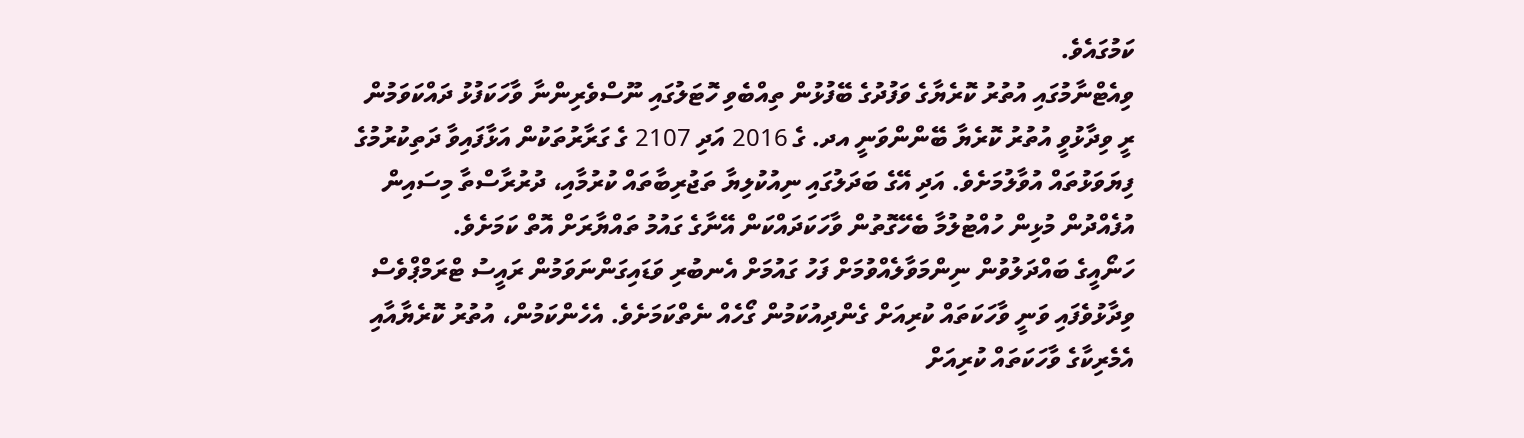ކަމުގައެވެ.
ވިއެޓްނާމުގައި އުތުރު ކޮރެޔާގެ ވަފުދުގެ ބޭފުޅުން ތިއްބެވި ހޮޓަލުގައި ނޫސްވެރިންނާ ވާހަކަފުޅު ދައްކަވަމުން ރީ ވިދާޅުވީ އުތުރު ކޮރެޔާ ބޭންންވަނީ އދ. ގެ 2016 އަދި 2107 ގެ ގަރާރުތަކުން އަޅާފައިވާ ދަތިކުރުމުގެ ފިޔަވަޅުތައް އުވާލުމަށެވެ. އަދި އޭގެ ބަދަލުގައި ނިއުކުލިޔާ ތަޖުރިބާތައް ކުރުމާއި، ދުރުރާސްތާ މިސައިން އުފެއްދުން މުޅިން ހުއްޓުލުމާ ބެހޭގޮތުން ވާހަކަދައްކަން އޭނާގެ ގައުމު ތައްޔާރަށް އޮތް ކަމަށެވެ.
ހަނޯއީގެ ބައްދަލުވުން ނިންމަވާލެއްވުމަށް ފަހު ގައުމަށް އެނބުރި ވަޑައިގަންނަވަމުން ރައީސު ޓްރަމްޕްވެސް ވިދާޅުވެފައި ވަނީ ވާހަކަތައް ކުރިއަށް ގެންދިއުކަމުން ގޯހެއް ނެތްކަމަށެވެ. އެހެންކަމުން، އުތުރު ކޮރެޔާއާއި އެމެރިކާގެ ވާހަކަތައް ކުރިއަށް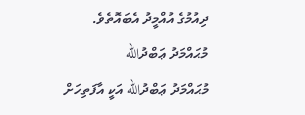ދިއުމުގެ އުއްމީދު އެބައޮތެވެ.
މުޙައްމަދު ޢަބްދުالله
މުޙައްމަދު ޢަބްދުالله އަކީ އާފަތިހަށް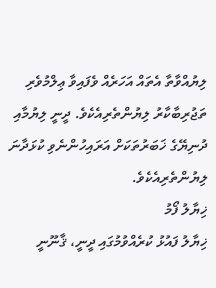ލިޔުއްވާތާ އެތައް އަހަރެއް ވެފައިވާ ޢިލްމުވެރި ތަޖުރިބާކާރު ލިޔުންތެރިއެކެވެ. ދީނީ ލިޔުމާއި ދުނިޔޭގެ ޚަބަރުތަކަށް އަރައިހުންނެވި ކުޅަދާނަ ލިޔުންތެރިއެކެވެ.
ޚިޔާލު ފޯމު
ޚިޔާލު ފައުޅު ކުރެއްވުމުގައި ދީނީ، ޤާނޫނީ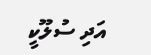އަދި ސުލޫކީ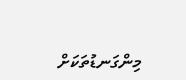މިންގަނޑުތަކަށް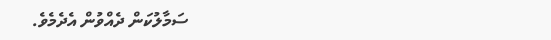ސަމާލުކަން ދެއްވުން އެދެމެވެ.